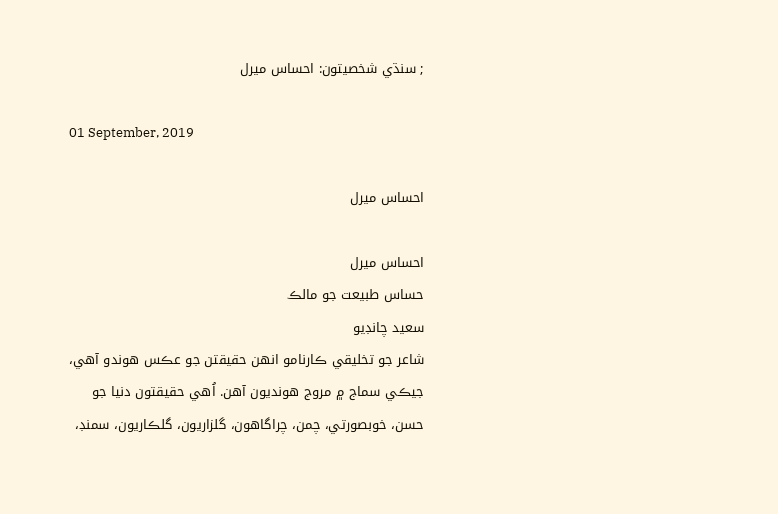; سنڌي شخصيتون: احساس ميرل

01 September, 2019

احساس ميرل

احساس ميرل
حساس طبيعت جو مالڪ
سعيد چانڊيو
شاعر جو تخليقي ڪارنامو انھن حقيقتن جو عڪس ھوندو آھي، جيڪي سماج ۾ مروج ھونديون آھن. اُھي حقيقتون دنيا جو حسن، خوبصورتي، چمن، چراگاھون، گلزاريون، گلڪاريون، سمنڊ،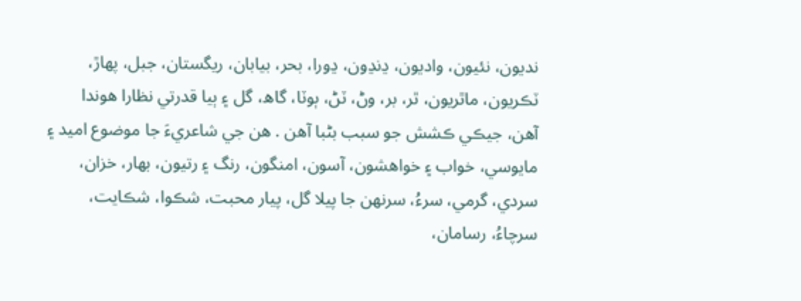نديون، نئيون، واديون، ڍنڍون، ڍورا، بحر، بيابان، ريگستان، جبل، پھاڙ، ٽڪريون، ماٿريون، ٿر، بر، وڻ، ٽڻ، ٻوٽا، گاھ، گل ۽ ٻيا قدرتي نظارا ھوندا آھن، جيڪي ڪشش جو سبب بڻبا آھن . ھن جي شاعريءَ جا موضوع اميد ۽ مايوسي، خواب ۽ خواھشون، آسون، امنگون، رنگ ۽ رتيون، بھار، خزان، سردي، گرمي، سرءُ، سرنھن جا پيلا گل، پيار محبت، شڪوا، شڪايت، سرچاءُ، رسامان،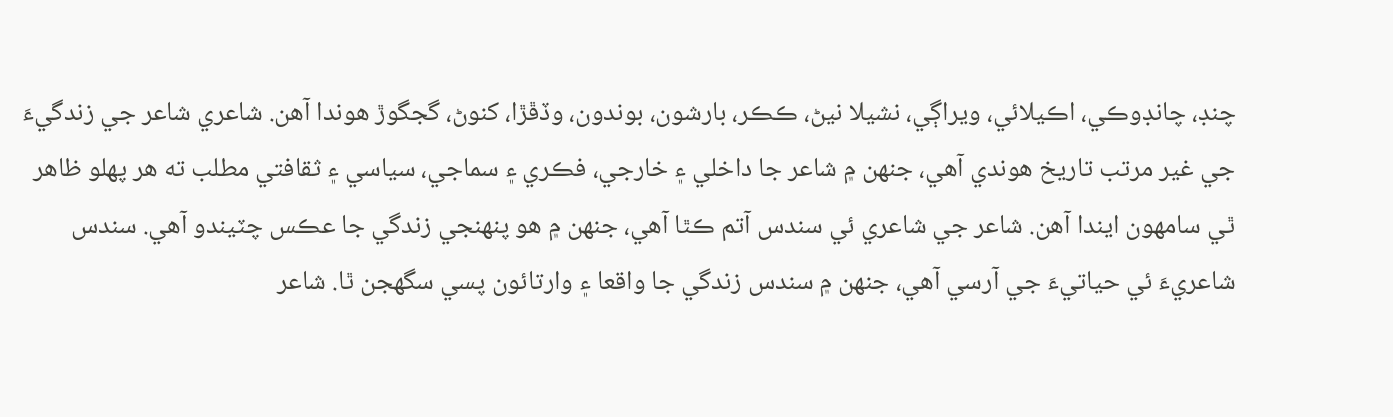چنڊ، چانڊوڪي، اڪيلائي، ويراڳي، نشيلا نيڻ، ڪڪر، بارشون، بوندون، وڏڦڙا، کنوڻ، گجگوڙ ھوندا آھن. شاعري شاعر جي زندگيءَ جي غير مرتب تاريخ ھوندي آھي، جنھن ۾ شاعر جا داخلي ۽ خارجي، فڪري ۽ سماجي، سياسي ۽ ثقافتي مطلب ته ھر پھلو ظاھر ٿي سامھون ايندا آھن. شاعر جي شاعري ئي سندس آتم ڪٿا آھي، جنھن ۾ ھو پنھنجي زندگي جا عڪس چٽيندو آھي. سندس شاعريءَ ئي حياتيءَ جي آرسي آھي، جنھن ۾ سندس زندگي جا واقعا ۽ وارتائون پسي سگھجن ٿا. شاعر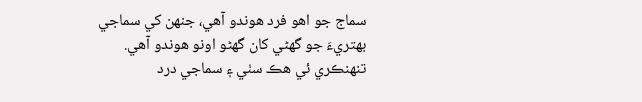سماج جو اھو فرد ھوندو آھي، جنھن کي سماجي بھتريءَ جو گھڻي کان گھڻو اونو ھوندو آھي. تنھنڪري ئي ھڪ سٺي ۽ سماجي درد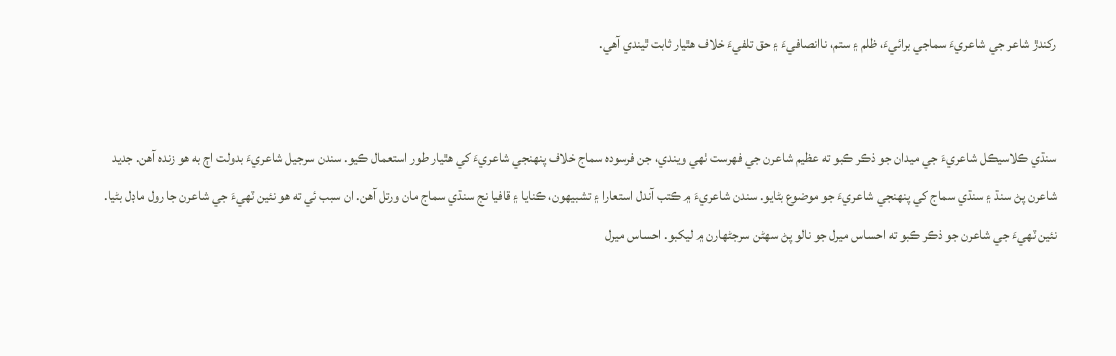رکندڙ شاعر جي شاعريءَ سماجي برائيءَ، ظلم ۽ ستم، ناانصافيءَ ۽ حق تلفيءَ خلاف ھٿيار ثابت ٿيندي آھي.


سنڌي ڪلاسيڪل شاعريءَ جي ميدان جو ذڪر ڪبو ته عظيم شاعرن جي فھرست ٺھي ويندي، جن فرسوده سماج خلاف پنھنجي شاعريءَ کي ھٿيار طور استعمال ڪيو. سندن سرجيل شاعريءَ بدولت اڄ به ھو زنده آھن. جديد شاعرن پڻ سنڌ ۽ سنڌي سماج کي پنھنجي شاعريءَ جو موضوع بڻايو. سندن شاعريءَ ۾ ڪتب آندل استعارا ۽ تشبيھون، ڪنايا ۽ قافيا نج سنڌي سماج مان ورتل آھن. ان سبب ئي ته ھو نئين ٽھيءَ جي شاعرن جا رول ماڊل بڻيا.
نئين ٽھيءَ جي شاعرن جو ذڪر ڪبو ته احساس ميرل جو نالو پڻ سھڻن سرجڻھارن ۾ ليکبو. احساس ميرل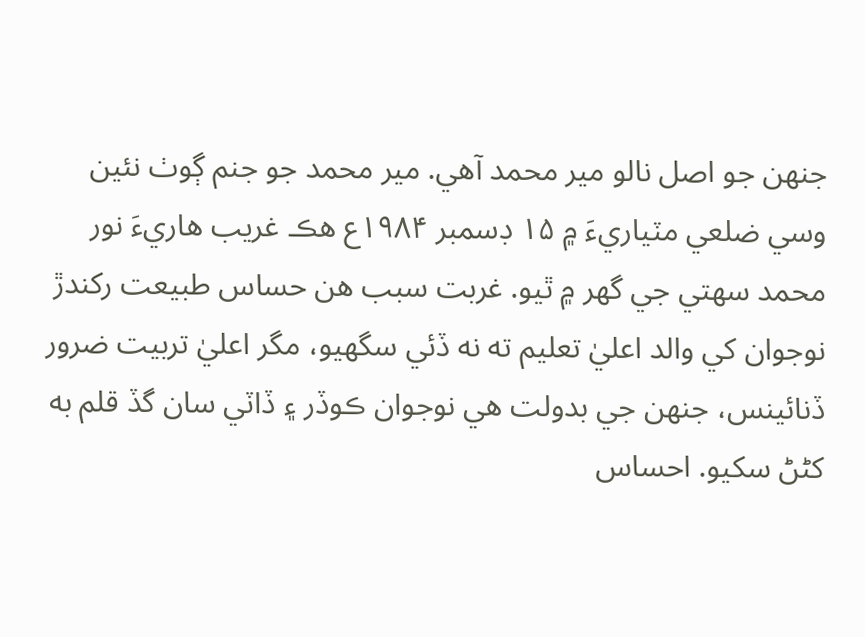جنھن جو اصل نالو مير محمد آھي. مير محمد جو جنم ڳوٺ نئين وسي ضلعي مٽياريءَ ۾ ۱۵ ڊسمبر ۱۹۸۴ع ھڪ غريب ھاريءَ نور محمد سھتي جي گھر ۾ ٿيو. غربت سبب ھن حساس طبيعت رکندڙ نوجوان کي والد اعليٰ تعليم ته نه ڏئي سگھيو، مگر اعليٰ تربيت ضرور ڏنائينس، جنھن جي بدولت ھي نوجوان ڪوڏر ۽ ڏاٽي سان گڏ قلم به کڻڻ سکيو. احساس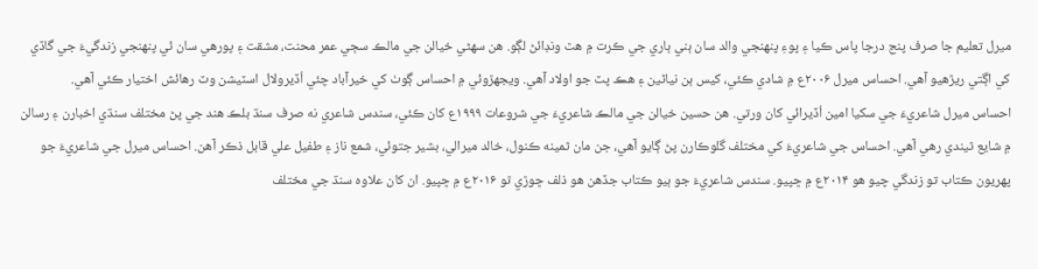ميرل تعليم جا صرف پنج درجا پاس ڪيا ۽ پوءِ پنھنجي والد سان ٻني ٻاري جي ڪرت ۾ ھٿ ونڊائڻ لڳو. ھن سھڻي خيالن جي مالڪ سڄي عمر محنت، مشقت ۽ پورھي سان ئي پنھنجي زندگيءَ جي گاڏي کي اڳتي ريڙھيو آھي. احساس ميرل ۲۰۰۶ع ۾ شادي ڪئي، کيس ٻن نياڻين ۽ ھڪ پٽ جو اولاد آھي. ويجھڙوئي ۾ احساس ڳوٺ کي خيرآباد چئي اُڏيرولال اسٽيشن وٽ رھائش اختيار ڪئي آھي.
احساس ميرل شاعريءَ جي سکيا امين اُڏيرائي کان ورتي. ھن حسين خيالن جي مالڪ شاعريءَ جي شروعات ۱۹۹۹ع کان ڪئي، سندس شاعري نه صرف سنڌ بلڪ ھند جي پڻ مختلف سنڌي اخبارن ۽ رسالن ۾ شايع ٿيندي رھي آھي. احساس جي شاعريءَ کي مختلف گلوڪارن پڻ ڳايو آھي، جن مان ثمينه ڪنول، خالد ميرالي، بشير جتوئي، شمع ناز ۽ طفيل علي قابل ذڪر آھن. احساس ميرل جي شاعريءَ جو پھريون ڪتاب تو زندگي چيو ھو ۲۰۱۴ع ۾ ڇپيو. سندس شاعريءَ جو ٻيو ڪتاب جڏھن ھو ذلف ڇوڙي ٿو ۲۰۱۶ع ۾ ڇپيو. ان کان علاوه سنڌ جي مختلف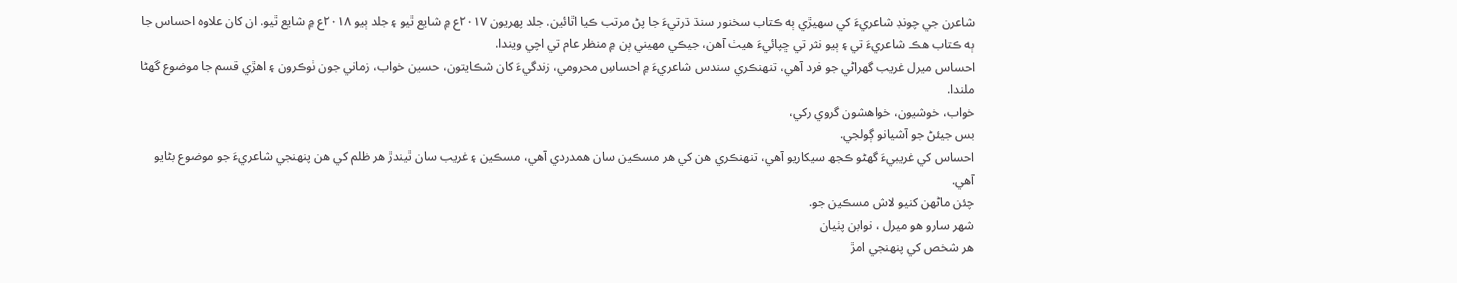شاعرن جي چونڊ شاعريءَ کي سھيڙي ٻه ڪتاب سخنور سنڌ ڌرتيءَ جا پڻ مرتب ڪيا اٿائين. جلد پھريون ۲۰۱۷ع ۾ شايع ٿيو ۽ جلد ٻيو ۲۰۱۸ع ۾ شايع ٿيو. ان کان علاوه احساس جا ٻه ڪتاب ھڪ شاعريءَ تي ۽ ٻيو نثر تي ڇپائيءَ ھيٺ آھن، جيڪي مھيني ٻن ۾ منظر عام تي اچي ويندا.
احساس ميرل غريب گھراڻي جو فرد آھي، تنھنڪري سندس شاعريءَ ۾ احساسِ محرومي، زندگيءَ کان شڪايتون، حسين خواب، زماني جون ٺوڪرون ۽ اھڙي قسم جا موضوع گھڻا ملندا.
خواب، خوشيون، خواھشون گروي رکي،
بس جيئڻ جو آشيانو ڳولجي.
احساس کي غريبيءَ گھڻو ڪجھ سيکاريو آھي، تنھنڪري ھن کي ھر مسڪين سان ھمدردي آھي، مسڪين ۽ غريب سان ٿيندڙ ھر ظلم کي ھن پنھنجي شاعريءَ جو موضوع بڻايو آھي.
چئن ماڻھن کنيو لاش مسڪين جو.
شھر سارو ھو ميرل ، نوابن پٺيان
ھر شخص کي پنھنجي امڙ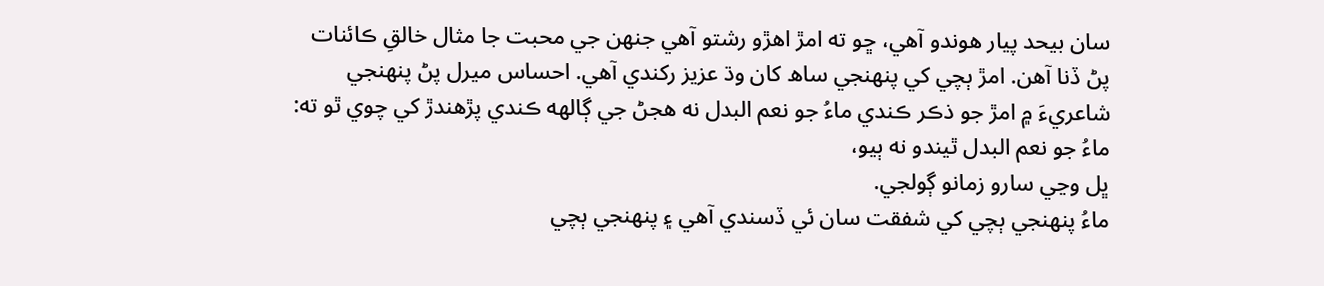سان بيحد پيار ھوندو آھي، ڇو ته امڙ اھڙو رشتو آھي جنھن جي محبت جا مثال خالقِ ڪائنات پڻ ڏنا آھن. امڙ ٻچي کي پنھنجي ساھ کان وڌ عزيز رکندي آھي. احساس ميرل پڻ پنھنجي شاعريءَ ۾ امڙ جو ذڪر ڪندي ماءُ جو نعم البدل نه ھجڻ جي ڳالھه ڪندي پڙھندڙ کي چوي ٿو ته:
ماءُ جو نعم البدل ٿيندو نه ٻيو،
ڀل وڃي سارو زمانو ڳولجي.
ماءُ پنھنجي ٻچي کي شفقت سان ئي ڏسندي آھي ۽ پنھنجي ٻچي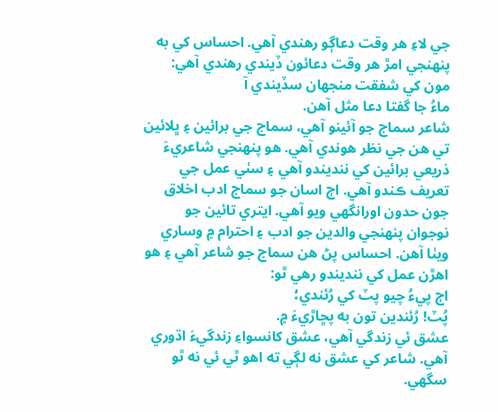جي لاءِ ھر وقت دعاڳو رھندي آھي. احساس کي به پنھنجي امڙ ھر وقت دعائون ڏيندي رھندي آھي:
مون کي شفقت منجھان سڏيندي آ
ماءُ جا گفتا دعا مثل آھن.
شاعر سماج جو آئينو آھي، سماج جي برائين ۽ ڀلائين تي ھن جي نظر ھوندي آھي. ھو پنھنجي شاعريءَ ذريعي برائين کي ننديندو آھي ۽ سٺي عمل جي تعريف ڪندو آھي. اڄ اسان جو سماج ادب اخلاق جون حدون اورانگھي ويو آھي. ايتري تائين جو نوجوان پنھنجي والدين جو ادب ۽ احترام ۾ وساري ويٺا آھن. احساس پڻ ھن سماج جو شاعر آھي ۽ ھو اھڙن عمل کي ننديندو رھي ٿو:
اڄ پيءُ چيو پٽ کي رُئندي؛
پُٽ! رُئندين تون به پڇاڙيءَ ۾.
عشق ئي زندگي آھي، عشق کانسواءِ زندگيءَ اڌوري آھي. شاعر کي عشق نه لڳي ته اھو ٿي ئي نه ٿو سگھي.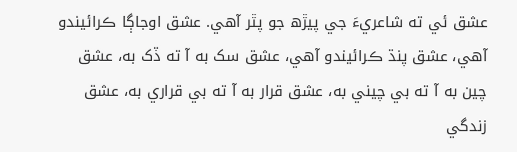عشق ئي ته شاعريءَ جي پيڙھ جو پٿر آھي. عشق اوجاڳا ڪرائيندو آھي، عشق پنڌ ڪرائيندو آھي، عشق سک به آ ته ڏک به، عشق چين به آ ته بي چيني به، عشق قرار به آ ته بي قراري به، عشق زندگي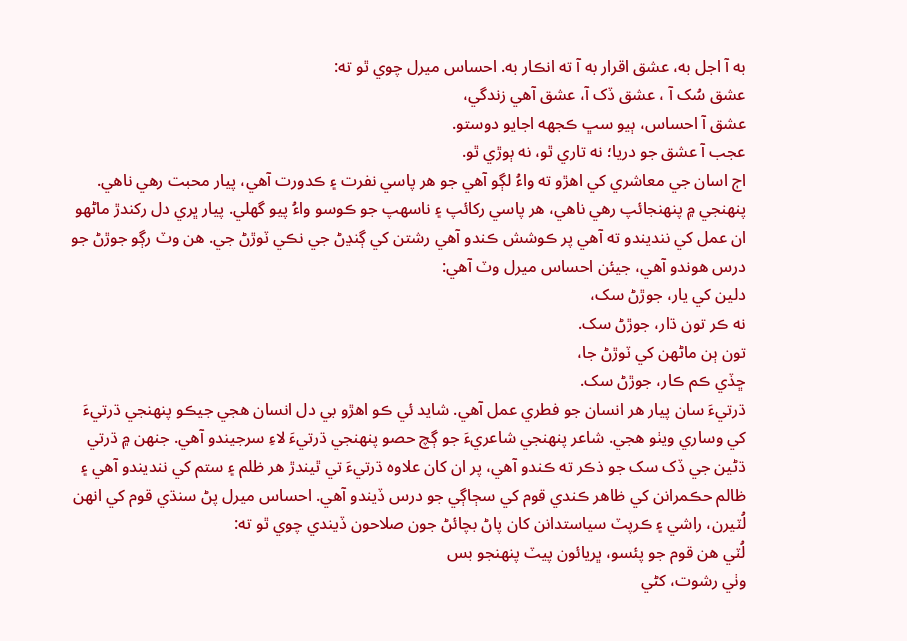به آ اجل به، عشق اقرار به آ ته انڪار به. احساس ميرل چوي ٿو ته:
عشق سُک آ ، عشق ڏک آ، عشق آھي زندگي،
عشق آ احساس، ٻيو سڀ ڪجھه اجايو دوستو.
عجب آ عشق جو دريا؛ نه تاري ٿو، نه ٻوڙي ٿو.
اڄ اسان جي معاشري کي اھڙو ته واءُ لڳو آھي جو ھر پاسي نفرت ۽ ڪدورت آھي، پيار محبت رھي ناھي. پنھنجي ۾ پنھنجائپ رھي ناھي، ھر پاسي رکائپ ۽ ناسھپ جو ڪوسو واءُ پيو گھلي. پيار ڀري دل رکندڙ ماڻھو ان عمل کي ننديندو ته آھي پر ڪوشش ڪندو آھي رشتن کي ڳنڍڻ جي نڪي ٽوڙڻ جي. ھن وٽ رڳو جوڙڻ جو درس ھوندو آھي، جيئن احساس ميرل وٽ آھي:
دلين کي يار، جوڙڻ سک،
نه ڪر تون ڌار، جوڙڻ سک.
تون ٻن ماڻھن کي ٽوڙڻ جا،
ڇڏي ڪم ڪار، جوڙڻ سک.
ڌرتيءَ سان پيار ھر انسان جو فطري عمل آھي. شايد ئي ڪو اھڙو بي دل انسان ھجي جيڪو پنھنجي ڌرتيءَ کي وساري ويٺو ھجي. شاعر پنھنجي شاعريءَ جو ڳچ حصو پنھنجي ڌرتيءَ لاءِ سرجيندو آھي. جنھن ۾ ڌرتي ڌڻين جي ڏک سک جو ذڪر ته ڪندو آھي، پر ان کان علاوه ڌرتيءَ تي ٿيندڙ ھر ظلم ۽ ستم کي ننديندو آھي ۽ ظالم حڪمرانن کي ظاھر ڪندي قوم کي سڄاڳي جو درس ڏيندو آھي. احساس ميرل پڻ سنڌي قوم کي انھن لُٽيرن، راشي ۽ ڪرپٽ سياستدانن کان پاڻ بچائڻ جون صلاحون ڏيندي چوي ٿو ته:
لُٽي ھن قوم جو پئسو، ڀريائون پيٽ پنھنجو بس
وٺي رشوت، کڻي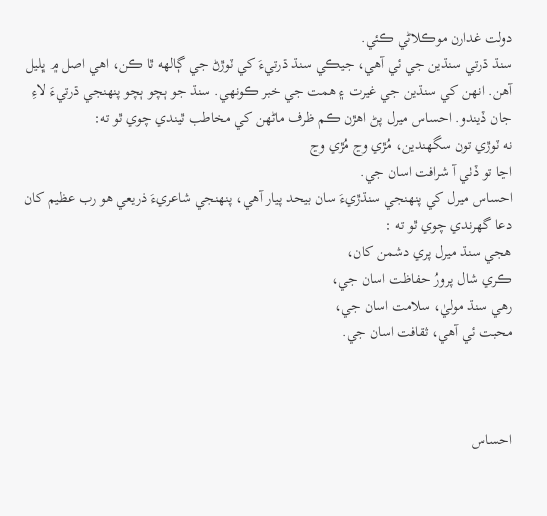دولت غدارن موڪلاڻي ڪئي.
سنڌ ڌرتي سنڌين جي ئي آھي، جيڪي سنڌ ڌرتيءَ کي ٽوڙڻ جي ڳالھه ٿا ڪن، اھي اصل ۾ ڀليل آھن. انھن کي سنڌين جي غيرت ۽ ھمت جي خبر ڪونھي. سنڌ جو ٻچو ٻچو پنھنجي ڌرتيءَ لاءِ جان ڏيندو. احساس ميرل پڻ اھڙن ڪم ظرف ماڻھن کي مخاطب ٿيندي چوي ٿو ته:
نه ٽوڙي تون سگھندين، مُڙي وڃ مُڙي وڃ
اڃا تو ڏٺي آ شرافت اسان جي.
احساس ميرل کي پنھنجي سنڌڙيءَ سان بيحد پيار آھي، پنھنجي شاعريءَ ذريعي ھو رب عظيم کان دعا گھرندي چوي ٿو ته :
ھجي سنڌ ميرل پري دشمن کان،
ڪري شال پرورُ حفاظت اسان جي،
رھي سنڌ موليٰ، سلامت اسان جي،
محبت ئي آھي، ثقافت اسان جي.



احساس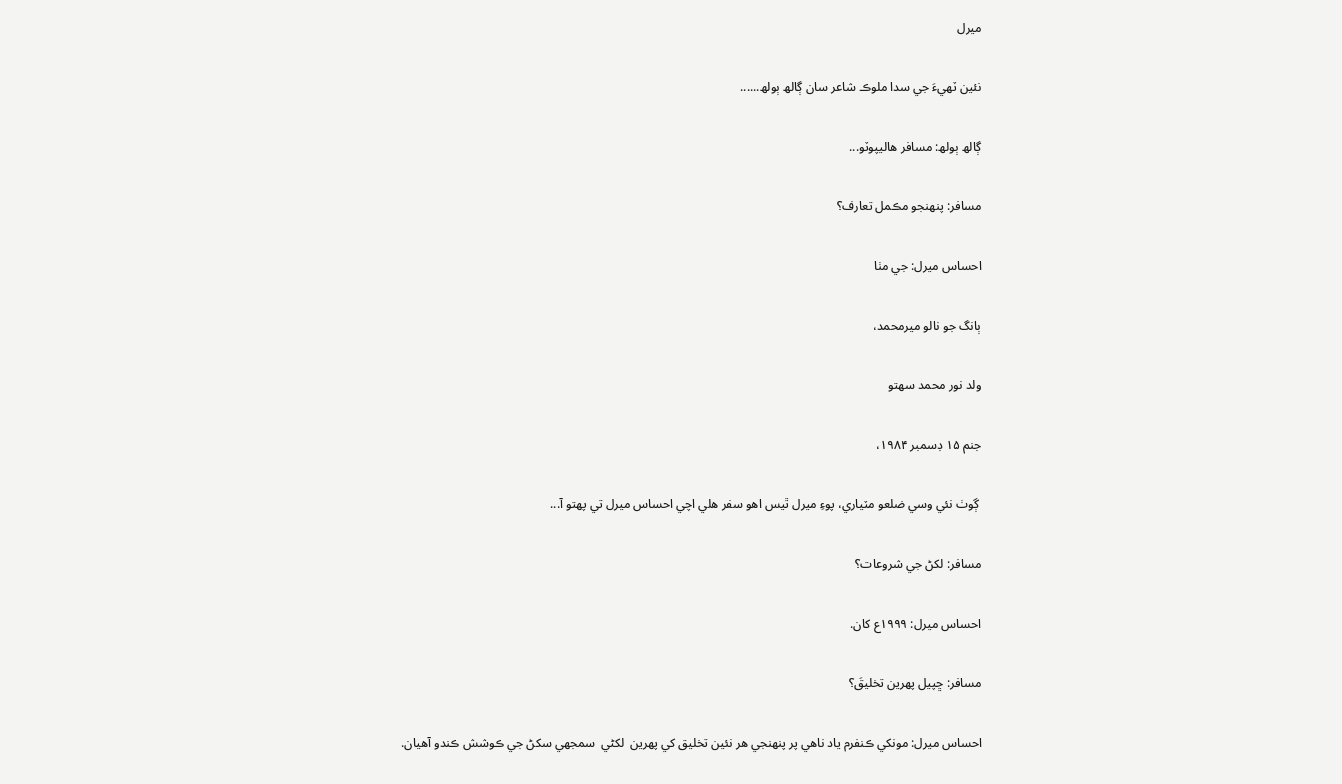ميرل

نئين ٽھيءَ جي سدا ملوڪ شاعر سان ڳالھ ٻولھ......

ڳالھ ٻولھ: مسافر هاليپوٽو...

مسافر: پنهنجو مڪمل تعارف؟

احساس ميرل: جي مٺا

ٻانگ جو نالو ميرمحمد،

ولد نور محمد سهتو

جنم ۱۵ ڊسمبر ۱۹۸۴،

 ڳوٺ نئي وسي ضلعو مٽياري، پوءِ ميرل ٿيس اهو سفر هلي اچي احساس ميرل تي پهتو آ...

مسافر: لکڻ جي شروعات؟

احساس ميرل: ۱۹۹۹ع کان.

مسافر: ڇپيل پهرين تخليقَ؟

احساس ميرل: مونکي ڪنفرم ياد ناهي پر پنهنجي هر نئين تخليق کي پهرين  لکڻي  سمجهي سکڻ جي ڪوشش ڪندو آهيان.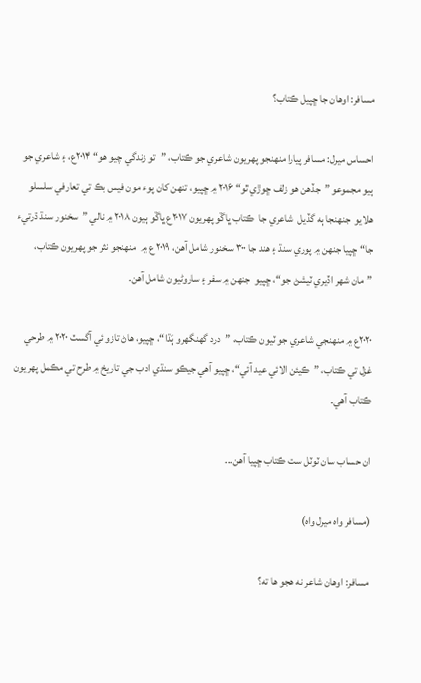مسافر: اوهان جا ڇپيل ڪتاب؟

احساس ميرل: مسافر پيارا منهنجو پهريون شاعري جو ڪتاب، ”تو زندگي چيو هو“ ۲۰۱۴ع، ۽ شاعري جو ٻيو مجموعو ”جڏهن هو زلف ڇوڙي ٿو“ ۲۰۱۶ ۾ ڇپيو، تنهن کان پوء مون فيس بڪ تي تعارفي سلسلو هلايو  جنهنجا ٻه گڏيل  شاعري جا  ڪتاب ڀاڱو پهريون ۲۰۱۷ع ڀاڱو ٻيون ۲۰۱۸ ۾ نالي ”سخنور سنڌ ڌرتيء جا“ ڇپيا جنهن ۾ پوري سنڌ ۽ ھند جا ۳۰۰ سخنور شامل آهن، ۲۰۱۹ ع ۾  منهنجو نثر جو پهريون ڪتاب، ”مان شهر اڏيري ٽيشڻ جو“، ڇپيو  جنهن ۾ سفر ۽ ساروڻيون شامل آهن.

۲۰۲۰ع ۾ منهنجي شاعري جو ٽيون ڪتاب، ”درد گهنگهرو ٻَڌا“، ڇپيو، هاڻ تازو ئي آگسٽ ۲۰۲۰ ۾ طرحي غزل تي ڪتاب، ”ڪيئن الائي عيد آئي“، ڇپيو آهي جيڪو سنڌي ادب جي تاريخ ۾ طرح تي مڪمل پهريون ڪتاب آهي۔

ان حساب سان ٽوٽل ست ڪتاب ڇپيا آهن...

(مسافر واه ميرل واه)

مسافر: اوهان شاعر نه هجو ها ته؟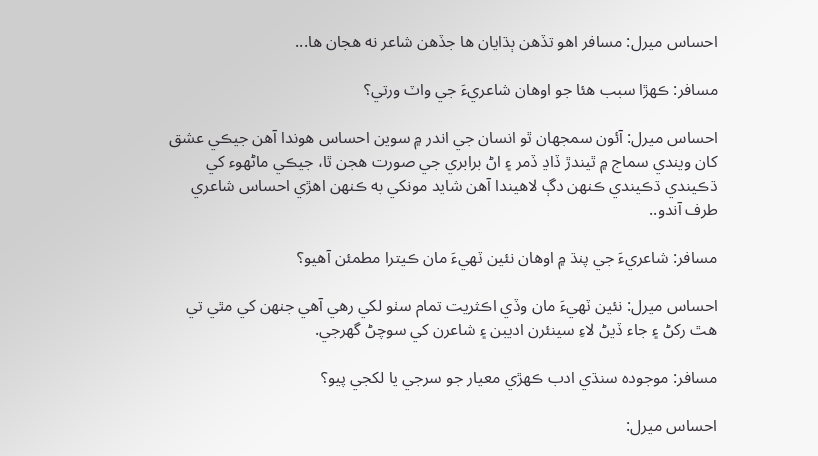احساس ميرل: مسافر اهو تڏهن ٻڌايان ها جڏهن شاعر نه هجان ها...

مسافر: ڪهڙا سبب هئا جو اوهان شاعريءَ جي واٽ ورتي؟

احساس ميرل: آئون سمجهان ٿو انسان جي اندر ۾ سوين احساس هوندا آهن جيڪي عشق کان ويندي سماج ۾ ٿيندڙ ڏاڍ ڏمر ۽ اڻ برابري جي صورت هجن ٿا، جيڪي ماڻهوء کي ڌڪيندي ڌڪيندي ڪنهن دڳ لاهيندا آھن شايد مونکي به ڪنهن اهڙي احساس شاعري طرف آندو..

مسافر: شاعريءَ جي پنڌ ۾ اوهان نئين ٽھيءَ مان ڪيترا مطمئن آھيو؟

احساس ميرل: نئين ٽهيءَ مان وڏي اڪثريت تمام سٺو لکي رهي آهي جنهن کي مٿي تي هٿ رکڻ ۽ جاء ڏيڻ لاءِ سينئرن اديبن ۽ شاعرن کي سوچڻ گهرجي.

مسافر: موجوده سنڌي ادب ڪهڙي معيار جو سرجي يا لکجي پيو؟

احساس ميرل: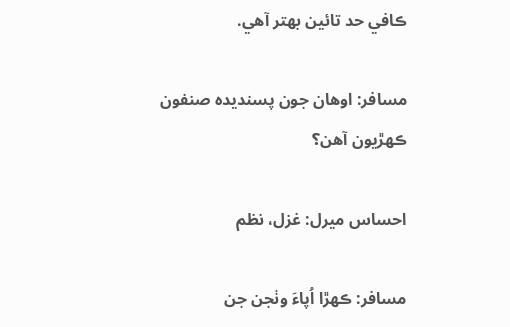ڪافي حد تائين بهتر آهي.

مسافر: اوهان جون پسنديده صنفون ڪهڙيون آھن؟

احساس ميرل: غزل، نظم

مسافر: ڪهڙا اُپاءَ وٺجن جن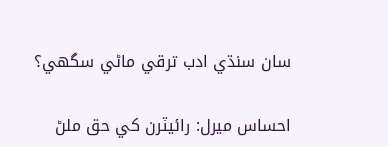سان سنڌي ادب ترقي ماڻي سگھي؟

احساس ميرل: رائيٽرن کي حق ملڻ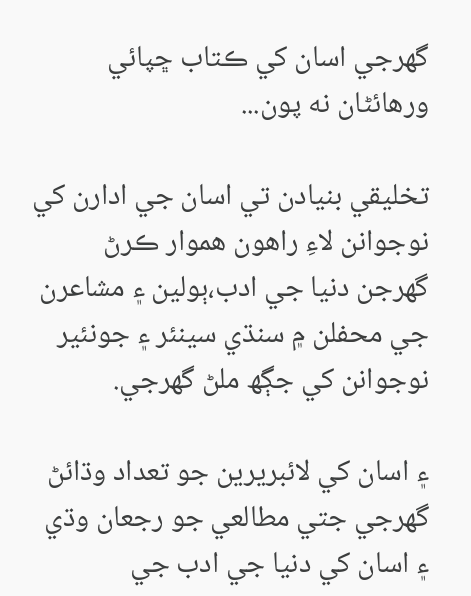گهرجي اسان کي ڪتاب ڇپائي ورهائڻان نه پون...

تخليقي بنيادن تي اسان جي ادارن کي نوجوانن لاءِ راهون هموار ڪرڻ گهرجن دنيا جي ادب،ٻولين ۽ مشاعرن جي محفلن ۾ سنڌي سينئر ۽ جونئير نوجوانن کي جڳھ ملڻ گهرجي.

۽ اسان کي لائبريرين جو تعداد وڌائڻ گهرجي جتي مطالعي جو رجعان وڌي ۽ اسان کي دنيا جي ادب جي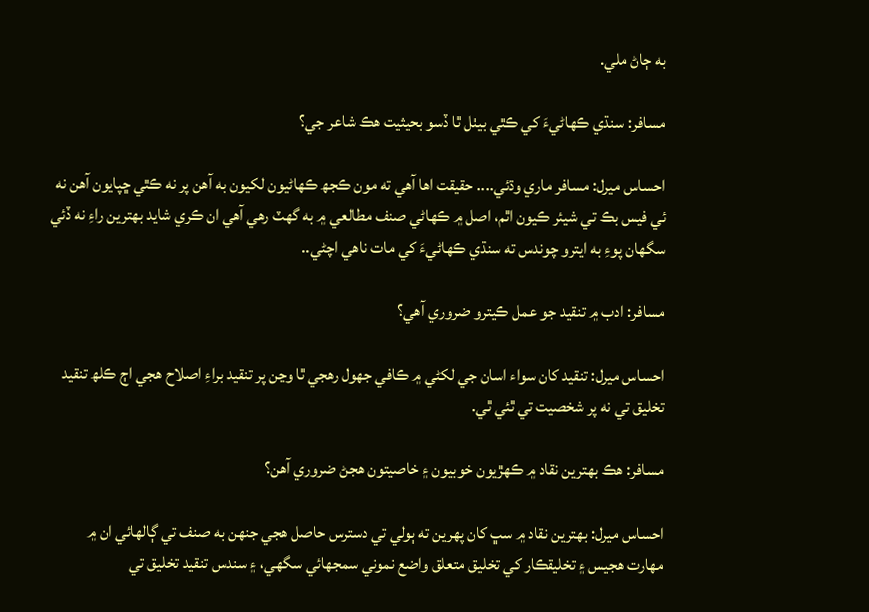به ڄاڻ ملي.

مسافر: سنڌي ڪهاڻيءَ کي ڪٿي بيٺل ٿا ڏسو بحيثيت هڪ شاعر جي؟

احساس ميرل: مسافر ماري وڌئي.... حقيقت اها آھي ته مون ڪجھ ڪهاڻيون لکيون به آھن پر نه ڪٿي ڇپايون آھن نه ئي فيس بڪ تي شيئر ڪيون اٿم، اصل ۾ ڪهاڻي صنف مطالعي ۾ به گھٽ رهي آھي ان ڪري شايد بهترين راءِ نه ڏئي سگھان پوءِ به ايترو چوندس ته سنڌي ڪهاڻيءَ کي مات ناهي اچڻي..

مسافر: ادب ۾ تنقيد جو عمل ڪيترو ضروري آھي؟

احساس ميرل: تنقيد کان سواء اسان جي لکڻي ۾ ڪافي جهول رهجي ٿا وڃن پر تنقيد براءِ اصلاح هجي اڄ ڪلھ تنقيد تخليق تي نه پر شخصيت تي ٿئي ٿي.

مسافر: هڪ بهترين نقاد ۾ ڪهڙيون خوبيون ۽ خاصيتون هجڻ ضروري آھن؟

احساس ميرل: بهترين نقاد ۾ سڀ کان پهرين ته ٻولي تي دسترس حاصل هجي جنهن به صنف تي ڳالهائي ان ۾ مهارت هجيس ۽ تخليقڪار کي تخليق متعلق واضع نموني سمجھائي سگھي، ۽ سندس تنقيد تخليق تي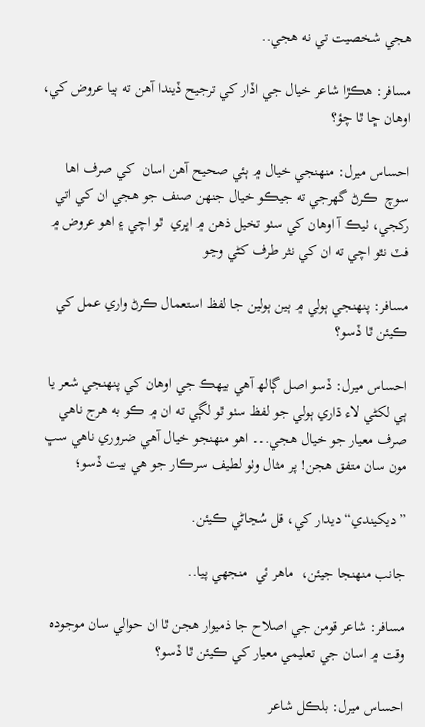هجي شخصيت تي نه هجي..

مسافر: هڪڙا شاعر خيال جي اڏار کي ترجيح ڏيندا آھن ته ٻيا عروض کي، اوهان ڇا ٿا چؤ؟

احساس ميرل: منهنجي خيال ۾ ٻئي صحيح آهن اسان  کي صرف اها سوچ  ڪرڻ گهرجي ته جيڪو خيال جنهن صنف جو هجي ان کي اتي رکجي، ٺيڪ آ اوهان کي سٺو تخيل ذهن ۾ اڀري  ٿو اچي ۽ اهو عروض ۾ فٽ نٿو اچي ته ان کي نثر طرف کڻي وڃو

مسافر: پنهنجي ٻولي ۾ ٻين ٻولين جا لفظ استعمال ڪرڻ واري عمل کي ڪيئن ٿا ڏسو؟

احساس ميرل: ڏسو اصل ڳالھ آهي بيهڪ جي اوهان کي پنهنجي شعر يا ٻي لکڻي لاء ڌاري ٻولي جو لفظ سٺو ٿو لڳي ته ان ۾ ڪو به هرج ناهي صرف معيار جو خيال هجي.۔۔ اهو منهنجو خيال آھي ضروري ناهي سڀ مون سان متفق هجن! پر مثال وٺو لطيف سرڪار جو هي بيت ڏسو؛

”ديکيندي“ ديدار کي، قل سُڃاڻي ڪيئن.

جانب منهنجا جيئن،  ماهر ئي  منجهي پيا..

مسافر: شاعر قومن جي اصلاح جا ذميوار هجن ٿا ان حوالي سان موجوده وقت ۾ اسان جي تعليمي معيار کي ڪيئن ٿا ڏسو؟

احساس ميرل: بلڪل شاعر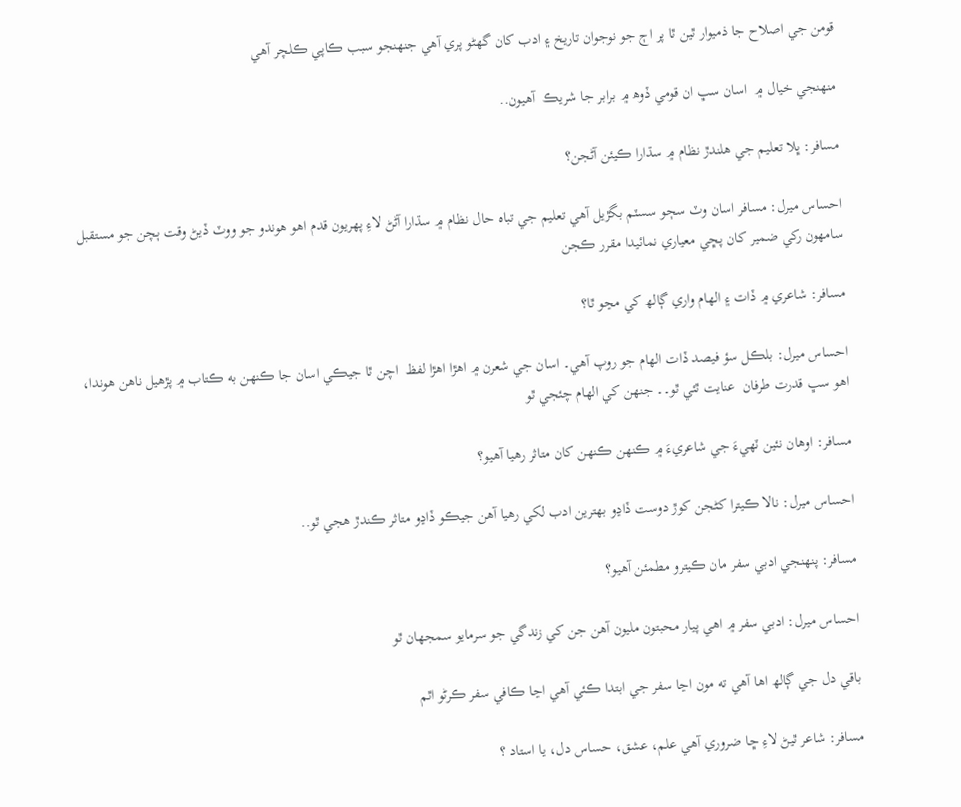قومن جي اصلاح جا ذميوار ٿين ٿا پر اڄ جو نوجوان تاريخ ۽ ادب کان گهڻو پري آهي جنهنجو سبب ڪاپي ڪلچر آهي

منهنجي خيال ۾  اسان سڀ ان قومي ڏوھ ۾ برابر جا شريڪ  آهيون..

مسافر: ڀلا تعليم جي هلندڙ نظام ۾ سڌارا ڪيئن آڻجن؟

احساس ميرل: مسافر اسان وٽ سڄو سسٽم بگڙيل آھي تعليم جي تباه حال نظام ۾ سڌارا آڻڻ لاءِ پهريون قدم اهو هوندو جو ووٽ ڏيڻ وقت ٻچن جو مستقبل سامهون رکي ضمير کان پڇي معياري نمائيدا مقرر ڪجن

مسافر: شاعري ۾ ڏات ۽ الهام واري ڳالھ کي مڃو ٿا؟

احساس ميرل: بلڪل سؤ فيصد ڏات الهام جو روپ آهي۔ اسان جي شعرن ۾ اھڙا اهڙا لفظ  اچن ٿا جيڪي اسان جا ڪنهن به ڪتاب ۾ پڙھيل ناهن هوندا، اهو سڀ قدرت طرفان  عنايت ٿئي ٿو۔۔ جنهن کي الهام چئجي ٿو

مسافر: اوهان نئين ٽھيءَ جي شاعريءَ ۾ ڪنهن ڪنهن کان متاثر رهيا آھيو؟

احساس ميرل: نالا ڪيترا کڻجن کوڙ دوست ڏاڍو بهترين ادب لکي رهيا آھن جيڪو ڏاڍو متاثر ڪندڙ ھجي ٿو..

مسافر: پنهنجي ادبي سفر مان ڪيترو مطمئن آھيو؟

احساس ميرل: ادبي سفر ۾ اهي پيار محبتون مليون آهن جن کي زندگي جو سرمايو سمجهان ٿو

باقي دل جي ڳالھ اها آهي ته مون اڃا سفر جي ابتدا ڪئي آهي اڃا ڪافي سفر ڪرڻو اٿم

مسافر: شاعر ٿيڻ لاءِ ڇا ضروري آھي علم، عشق، حساس دل، يا استاد ؟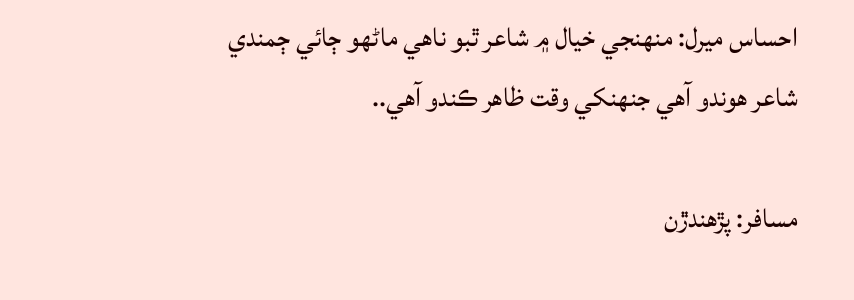احساس ميرل: منهنجي خيال ۾ شاعر ٿبو ناهي ماڻهو ڄائي ڄمندي شاعر هوندو آهي جنهنکي وقت ظاهر ڪندو آهي..

مسافر: پڙھندڙن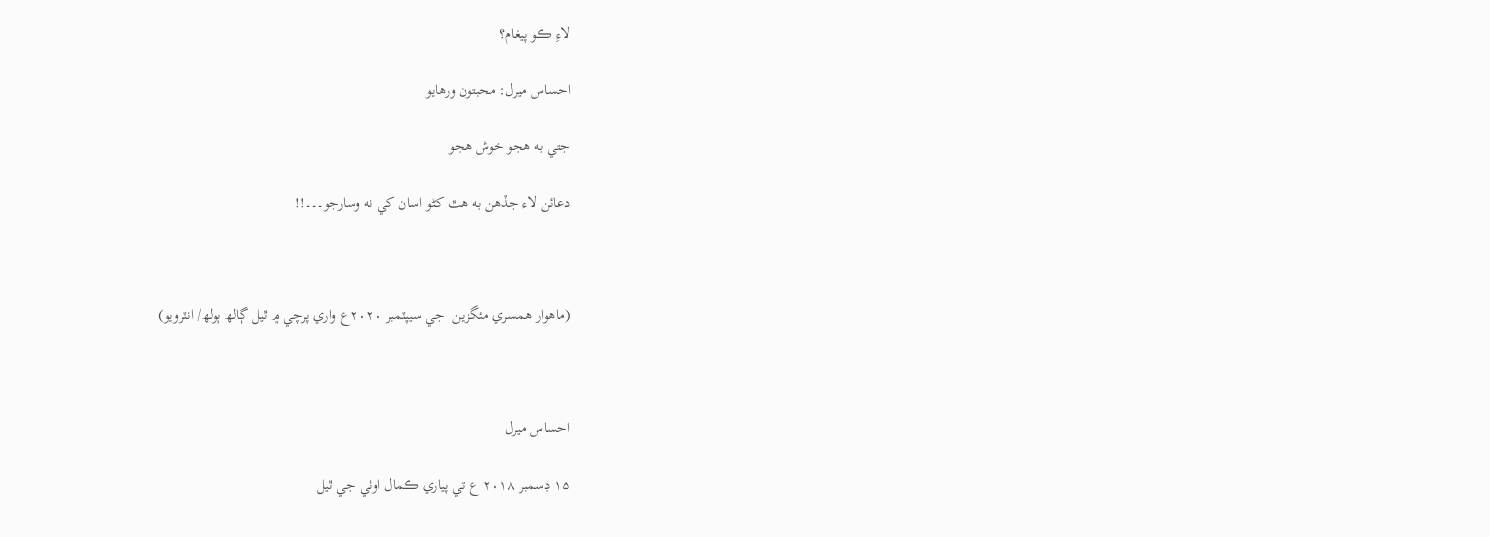لاءِ ڪو پيغام؟

احساس ميرل: محبتون ورهايو

جتي به هجو خوش هجو

دعائن لاء جڏهن به هٿ کڻو اسان کي نه وسارجو۔۔۔!!



(ماهوار همسري مئگزين  جي سيپٽمبر ۲۰۲۰ع واري پرچي ۾ ٿيل ڳالھ ٻولھ/ انٽرويو)



احساس ميرل

۱۵ ڊسمبر ۲۰۱۸ ع تي پياري ڪمال اوٺي جي ٿيل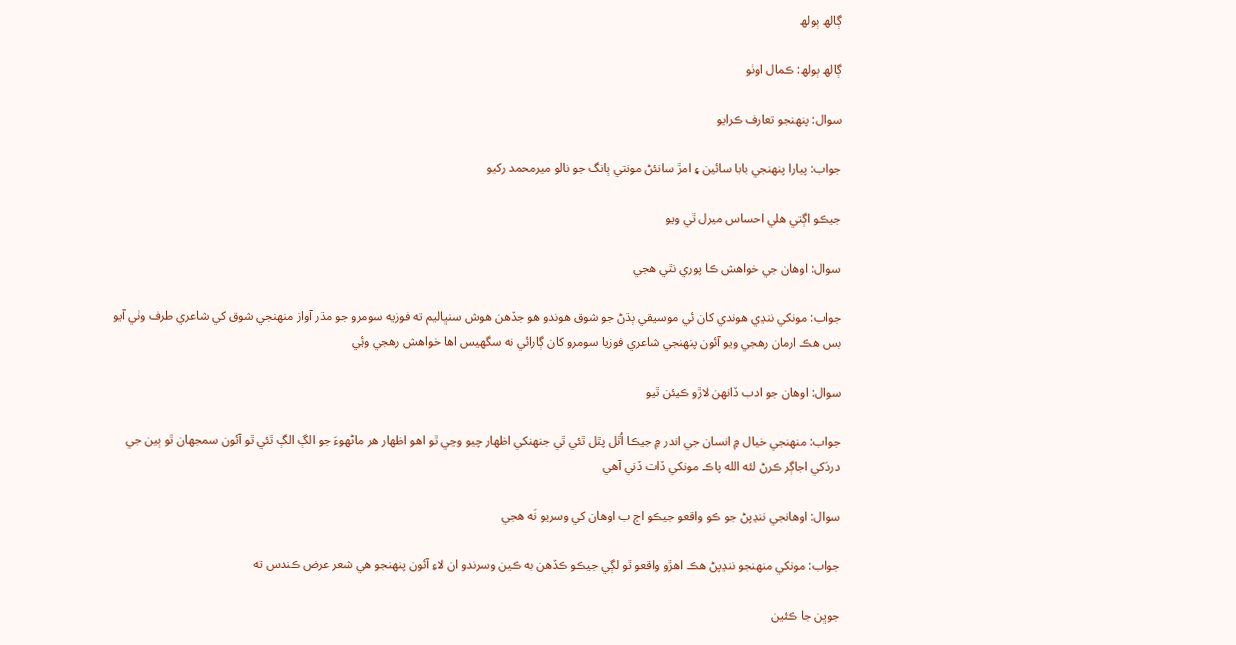ڳالھ ٻولھ

ڳالھ ٻولھ: ڪمال اوٺو

سوال: پنھنجو تعارف ڪرايو

جواب: پيارا پنهنجي بابا سائين ۽ امڙ سانئڻ مونتي ٻانگ جو نالو ميرمحمد رکيو

جيڪو اڳتي هلي احساس ميرل ٿي ويو

سوال: اوھان جي خواھش ڪا پوري نٿي ھجي

جواب: مونکي ننڍي هوندي کان ئي موسيقي ٻڌڻ جو شوق هوندو هو جڏهن هوش سنڀاليم ته فوزيه سومرو جو مڌر آواز منهنجي شوق کي شاعري طرف وٺي آيو بس هڪ ارمان رهجي ويو آئون پنهنجي شاعري فوزيا سومرو کان ڳارائي نه سگهيس اھا خواھش رھجي وۂي

سوال: اوهان جو ادب ڏانھن لاڙو ڪيئن ٿيو

جواب: منهنجي خيال ۾ انسان جي اندر ۾ جيڪا اُٿل پٿل ٿئي ٿي جنهنکي اظهار چيو وڃي ٿو اهو اظهار هر ماڻهوءَ جو الڳ الڳ ٿئي ٿو آئون سمجهان ٿو ٻين جي دردَکي اجاڳر ڪرڻ لئه الله پاڪ مونکي ڏات ڏني آهي

سوال: اوھانجي ننڍپڻ جو ڪو واقعو جيڪو اڄ ب اوھان کي وسريو نَه ھجي

جواب: مونکي منهنجو ننڍپڻ هڪ اهڙو واقعو ٿو لڳي جيڪو ڪڏهن به ڪين وسرندو ان لاءِ آئون پنهنجو هي شعر عرض ڪندس ته

جوڀن جا ڪئين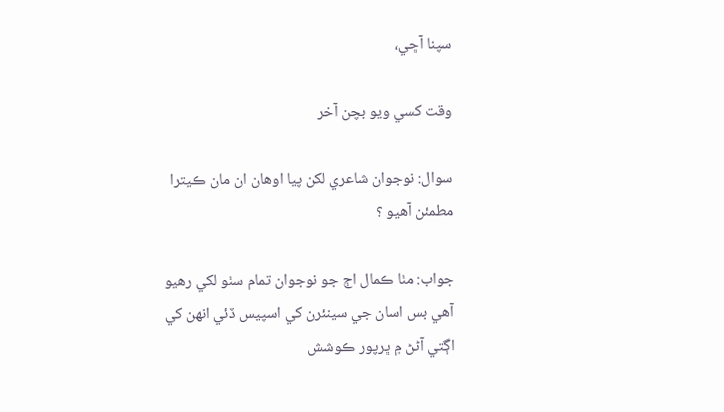سپنا آڇي،

وقت کسي ويو بچن آخر

سوال: نوجوان شاعري لکن پيا اوھان ان مان ڪيترا مطمئن آھيو ؟

جواب: مٺا ڪمال اڄ جو نوجوان تمام سٺو لکي رهيو آهي بس اسان جي سينئرن کي اسپيس ڏئي انهن کي اڳتي آڻڻ ۾ ڀرپور ڪوشش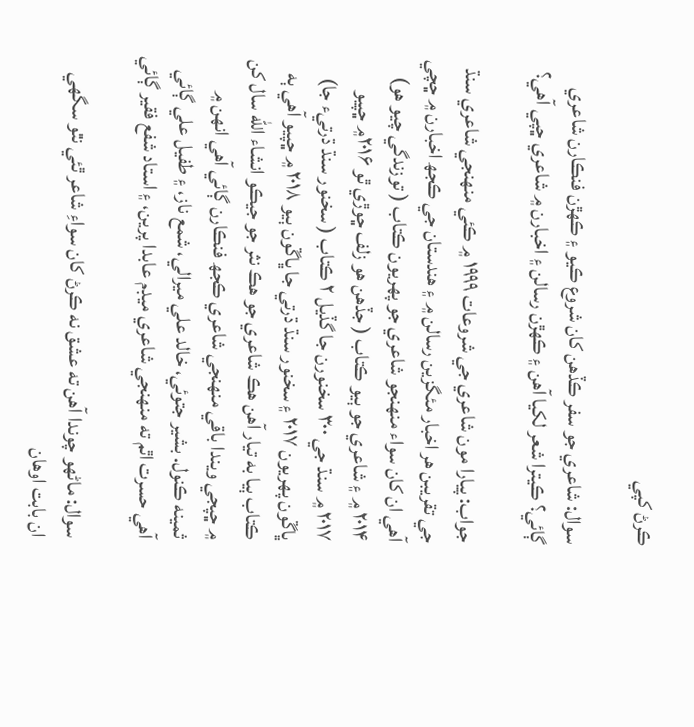ڪرڻ کپي

سوال: شاعري جو سفر ڪڏھن کان شروع ڪيو ۽ ڪھڙن فنڪارن شاعري ڳائي؟ ڪيترا شعر لکيا آھن ۽ ڪھڙن رسالن ۽ اخبارن ۾ شاعري ڇپي آھي؟

جواب: پيارا مون شاعري جي شروعات ۱۹۹۹ ۾ ڪئي منهنجي شاعري سنڌ جي تقريبن هر اخبار مئگزين رسالن ۾ ۽ هندستان جي ڪجھ اخبارن ۾ ڇچي آهي ان کان سواء منهنجو شاعري جو پهريون ڪتاب ( توزندگي چيو هو) ۲۰۱۴ ۾ ۽ شاعري جو ٻيو ڪتاب ( جڏهن هو زلف ڇوڙي ٿو ۲۰۱۶۾ ڇپيو ۲۰۱۷ ۾ سنڌ جي ۳۰۰ سخنورن جا گڏيل ۲ ڪتاب ( سخنور سنڌ ڌرتيء جا) ڀاڱون پهريون ۲۰۱۷ ۽ سخنور سنڌ ڌرتي جا ڀاڱون ٻيو ۲۰۱۸ ۾ ڇپيو آهي ٻه ڪتاب ٻيا به تيار آهن هڪ شاعري جو هڪ نثر جو جيڪو انشاء الله سال کن ۾ ڇپجي ويندا باقي منهنجي شاعري ڪجھ فنڪارن ڳائي آهي انهن ۾ ثمينه ڪنول. بشير جتوئي، خالد علي ميرالي، شمع ناز، ۽ طفيل علي ڳائي آهي حسرت اٿم ته منهنجي شاعري ميڊم عابدا پرين، ۽ استاد شفع فقير ڳائي

سوال: ماڻھو چوندا آھن ته عشق نه ڪرڻ کان سواءِ شاعر ٿئي نٿو سگھي ان بابت اوھان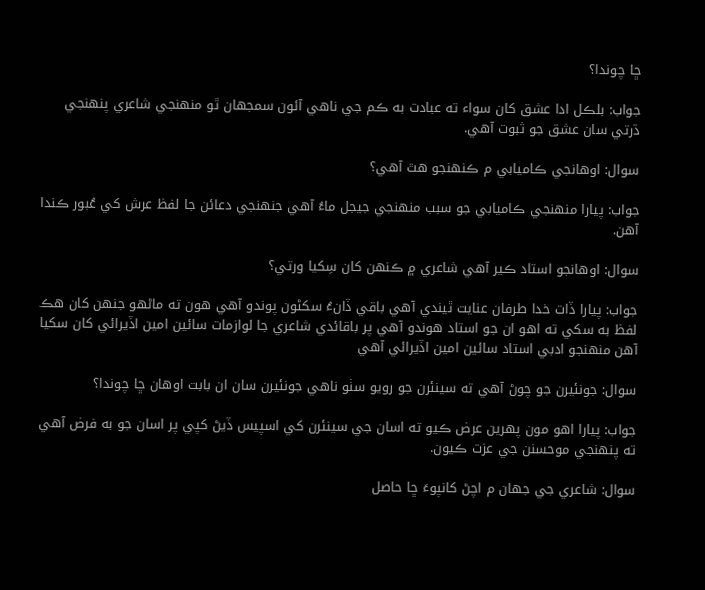ڇا چوندا؟

جواب: بلڪل ادا عشق کان سواء ته عبادت به ڪم جي ناهي آئون سمجهان ٿو منهنجي شاعري پنهنجي ڌرتي سان عشق جو ثبوت آهي.

سوال: اوھانجي ڪاميابي م ڪنھنجو ھٿ آھي؟

جواب: پيارا منهنجي ڪاميابي جو سبب منهنجي جيجل ماءُ آهي جنهنجي دعائن جا لفظ عرش کي عُبور ڪندا آهن.

سوال: اوھانجو استاد ڪير آھي شاعري ۾ ڪنھن کان سِکيا ورتي؟

جواب: پيارا ڏات خدا طرفان عنايت ٿيندي آهي باقي ڏانءُ سکڻون پوندو آهي هون ته ماڻهو جنهن کان هڪ لفظ به سکي ته اهو ان جو استاد هوندو آهي پر باقائدي شاعري جا لوازمات سائين امين اڏيرائي کان سکيا آهن منهنجو ادبي استاد سائين امين اڏيرائي آهي

سوال: جونئيرن جو چوڻ آهي ته سينئرن جو رويو سٺو ناھي جونئيرن سان ان بابت اوھان ڇا چوندا؟

جواب: پيارا اهو مون پهرين عرض ڪيو ته اسان جي سينئرن کي اسپيس ڏيڻ کپي پر اسان جو به فرض آهي ته پنهنجي موحسنن جي عزت ڪيون.

سوال: شاعري جي جھان م اچڻ کانپوءَ ڇا حاصل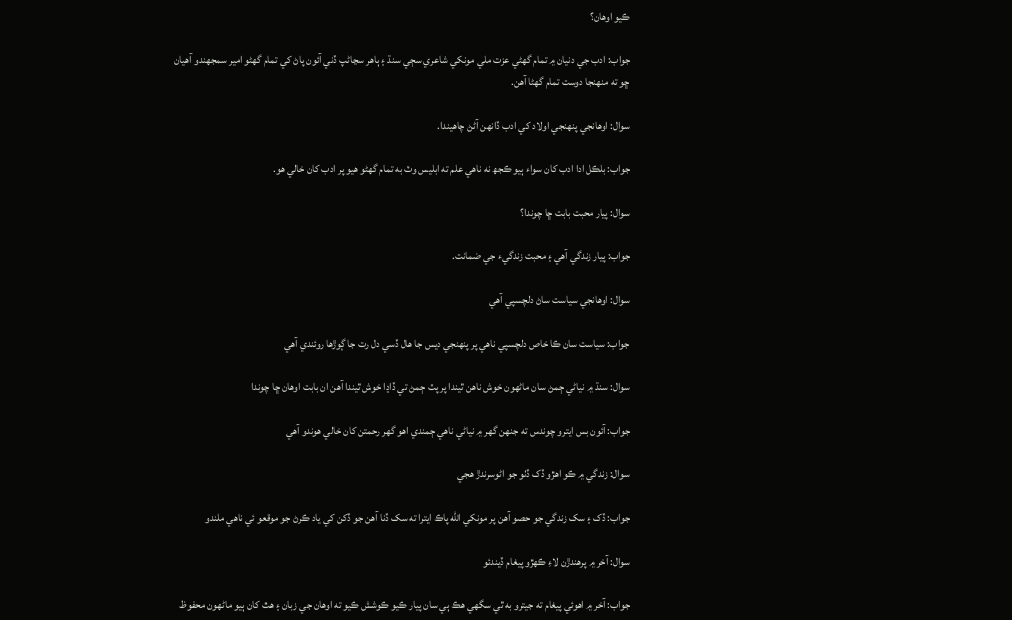ڪيو اوھان؟

جواب: ادب جي دنيان ۾ تمام گهڻي عزت ملي مونکي شاعري سڄي سنڌ ۽ ٻاهر سڃاڻپ ڏني آئون پاڻ کي تمام گهڻو امير سمجهندو آهيان ڇو ته منهنجا دوست تمام گهڻا آهن.

سوال: اوھانجي پنھنجي اولاد کي ادب ڏانھن آڻڻ چاھيندا.

جواب: بلڪل ادا ادب کان سواء ٻيو ڪجھ نه ناهي علم ته ابليس وٽ به تمام گهڻو هيو پر ادب کان خالي هو.

سوال: پيار محبت بابت ڇا چوندا؟

جواب: پيار زندگي آهي ۽ محبت زندگيء جي ضمانت.

سوال: اوھانجي سياست ساڻ دلچسپي آھي

جواب: سياست سان ڪا خاص دلچسپي ناهي پر پنهنجي ديس جا هال ڏسي دل رت جا ڳوڙها روئندي آهي

سوال: سنڌ ۾ نياڻي ڄمڻ سان ماڻهون خوش ناهن ٿيندا پر پٽ ڄمڻ تي ڏاڍا خوش ٿيندا آھن ان بابت اوھان ڇا چوندا

جواب: آئون بس ايترو چوندس ته جنهن گهر ۾ نياڻي ناهي ڄمندي اهو گهر رحمتن کان خالي هوندو آهي

سوال: زندگي ۾ ڪو اھڙو ڏک ڏٺو جو اڻوسرندڙ ھجي

جواب: ڏک ۽ سک زندگي جو حصو آهن پر مونکي الله پاڪ ايترا ته سک ڏنا آهن جو ڏکن کي ياد ڪرڻ جو موقعو ئي ناهي ملندو

سوال: آخر ۾ پرھندڙن لاءِ ڪھڙو پيغام ڏيندئو

جواب: آخر ۾ اهوئي پيغام ته جيترو به ٿي سگهي هڪ ٻي سان پيار ڪيو ڪوشش ڪيو ته اوهان جي زبان ۽ هٿ کان ٻيو ماڻهون محفوظ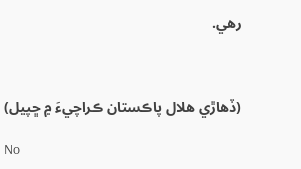رهي.



(ڏھاڙي ھلال پاڪستان ڪراچيءَ ۾ ڇپيل)

No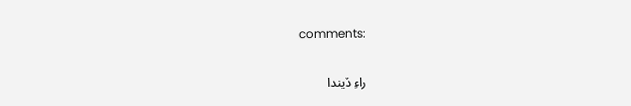comments:

راءِ ڏيندا